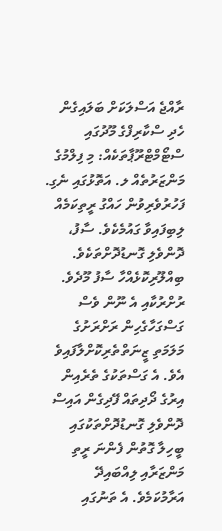ރާއްޖެ އަސްލަކަށް ބަލައިގެން ހެދި ސްކާރިފްގެ މޫދުގައި ސްޓޯމްޓްރޫޕާތަކެއް: މި ފިލްމުގެ މަންޒަރުތެއް ލ. އަތޮޅުގައި ނެގި.
ފަހުރުވެރިވުން ހައްގު ރީތިކަމެއް ލިބިފައިވާ ގައުމެކެވެ. ސާފު، ދޮންވެލި ގޮނޑުދޮށްތަކެވެ. ބިއްލޫރިކޮޅެއްހާ ސާފު މޫދެވެ. ރުށްރުކާއި އެ ނޫން ވެސް ގަސްގަހާގެހިން ރަށްރަށުގެ މަލަމަތި ޒީނަތްތެރިކޮށްލާފައިވެ އެވެ. އެ ގަސްތަކުގެ ތެރެއިން އިރުގެ ދޯދިތައް ފޭދިގެން އައިސް ދޮންވެލި ގޮނޑުދޮށްތަކުގައި ބީހިލާ ގޮތުން ފެންނަ ރީތި މަންޒަރާއި ލިއްބައިދޭ އަރާމުކަމެވެ. އެ ތަނުގައި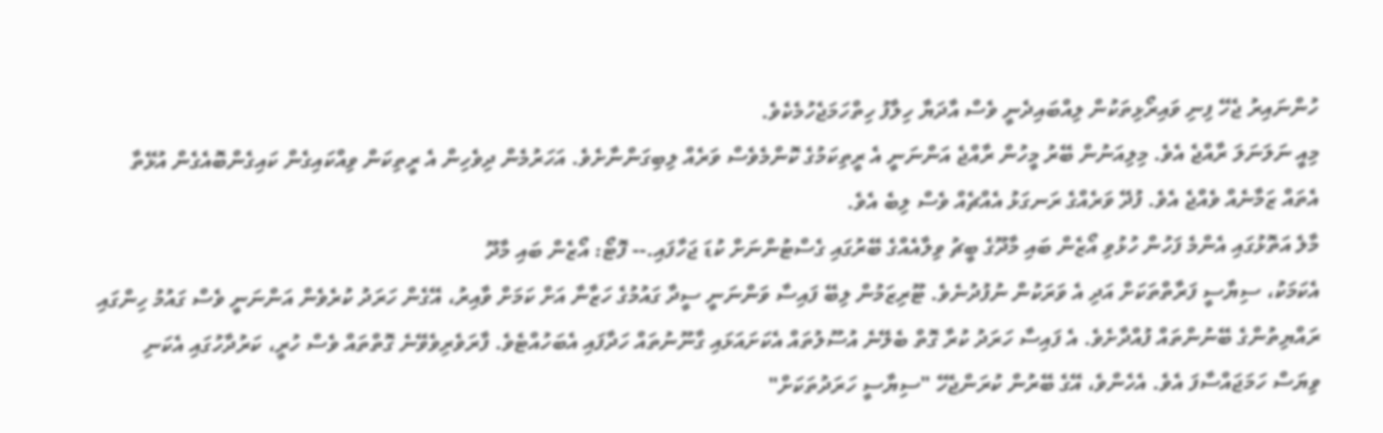ހުންނައިރު ޖެހޭ ފިނި ވައިރޯޅިތަކުން ލިއްބައިދެނީ ވެސް އާދަޔާ ހިލާފު ހިތްހަމަޖެހުމެކެވެ.
މިއީ ނަލަނަލަ ރާއްޖެ އެވެ. މިލިއަނުން ބޭރު މީހުން ރާއްޖެ އަންނަނީ އެ ރީތިކަމުގެ ކޮންމެވެސް ވަރެއް ލިބިގަންނާށެވެ. އަހަރުމެން ދިވެހިން އެ ރީތިކަން ވިއްކައިގެން ކައިގެންބޮއެގެން އުޅޭތާ އެތައް ޒަމާނެއް ވެއްޖެ އެވެ. ފުދޭ ވަރެއްގެ ރަނގަޅު އެއްޗެއް ވެސް ލިބެ އެވެ.
މާލެ އަތޮޅުގައި އެންމެ ފަހުން ހުޅުވި އޯޒެން ބައި މާދޫގެ ބީޗު ވިލާއެއްގެ ބޭރުގައި ގެސްޓުންނަށް ކުޑަ ޖަހާފައި.-- ފޮޓޯ: އޯޒެން ބައި މާދޫ
އެކަމަކު، ސިޔާސީ ފަރާތްތަކަށް އަދި އެ ވަރަކުން ނުފުދުނެވެ. ޓޫރިޒަމުން ލިބޭ ފައިސާ ވަންނަނީ ސީދާ ގައުމުގެ ހަޒާނާ އަށް ކަމަށް ވާއިރު، އޭގެން ހަރަދު ކުރެވެން އަންނަނީ ވެސް ގައުމު ހިންގައި ރައްޔިތުންގެ ބޭނުންތައް ފުއްދާށެވެ. އެ ފައިސާ ހަރަދު ކުރާ ގޮތް ބެލޭނެ އުސޫލުތައް އެކަށައަޅައި ގާނޫނުތައް ހަދާފައި އެބަހުއްޓެވެ. ފާރަވެރިވެވޭނެ ގޮތްތައް ވެސް ހުރީ، ކަރުދާހުގައި އެކަނި ވިޔަސް ހަމަޖައްސާފަ އެވެ. އެހެންވެ، އޭގެ ބޭރުން ކުރަންޖެހޭ "ސިޔާސީ ހަރަދުތަކަށް"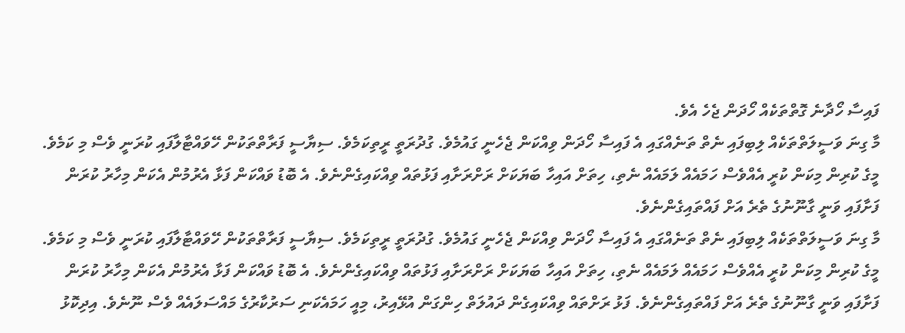ފައިސާ ހޯދާނެ ގޮތްތަކެއް ހޯދަން ޖެހެ އެވެ.
މާ ގިނަ ވަސީލަތްތަކެއް ލިބިފައި ނެތް ތަނެއްގައި އެ ފައިސާ ހޯދަން ވިއްކަން ޖެހެނީ ގައުމެވެ. ގުދުރަތީ ރީތިކަމެވެ. ސިޔާސީ ފަރާތްތަކުން ހޭވައްޓާލާފައި ކުރަނީ ވެސް މި ކަމެވެ. މީގެ ކުރިން މިކަން ކުރީ އެއްވެސް ހަމައެއް ލަމައެއް ނެތި، ހިތަށް އައިހާ ބަޔަކަށް ރަށްރަށާއި ފަޅުތައް ވިއްކައިގެންނެވެ. އެ ބޮޑު ވައްކަން ފަޅާ އެރުމުން އެކަން މިހާރު ކުރަން ފަށާފައި ވަނީ ގާނޫނުގެ ތެރެ އަށް ފައްތައިގެންނެވެ.
މާ ގިނަ ވަސީލަތްތަކެއް ލިބިފައި ނެތް ތަނެއްގައި އެ ފައިސާ ހޯދަން ވިއްކަން ޖެހެނީ ގައުމެވެ. ގުދުރަތީ ރީތިކަމެވެ. ސިޔާސީ ފަރާތްތަކުން ހޭވައްޓާލާފައި ކުރަނީ ވެސް މި ކަމެވެ. މީގެ ކުރިން މިކަން ކުރީ އެއްވެސް ހަމައެއް ލަމައެއް ނެތި، ހިތަށް އައިހާ ބަޔަކަށް ރަށްރަށާއި ފަޅުތައް ވިއްކައިގެންނެވެ. އެ ބޮޑު ވައްކަން ފަޅާ އެރުމުން އެކަން މިހާރު ކުރަން ފަށާފައި ވަނީ ގާނޫނުގެ ތެރެ އަށް ފައްތައިގެންނެވެ. ފަޅު ރަށްތައް ވިއްކައިގެން ދައުލަތް ހިންގަން އުޅޭއިރު، މިއީ ހަމައެކަނި ސަރުކާރުގެ މައްސަލައެއް ވެސް ނޫނެވެ. އިދިކޮޅު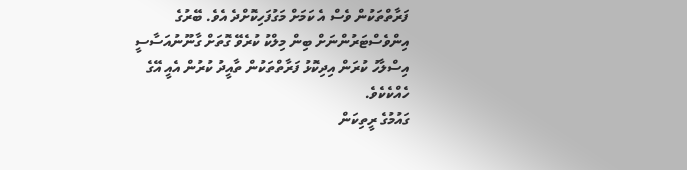ފަރާތްތަކުން ވެސް އެ ކަމަށް މަގުފަހިކޮށްދެ އެވެ. ބޭރުގެ އިންވެސްޓަރުންނަށް ބިން މިލްކު ކުރެވޭ ގޮތަށް ގާނޫނުއަސާސީ އިސްލާހު ކުރަން އިދިކޮޅު ފަރާތްތަކުން ތާއީދު ކުރުން އެއީ އޭގެ ހެއްކެކެވެ.
ގައުމުގެ ރީތިކަން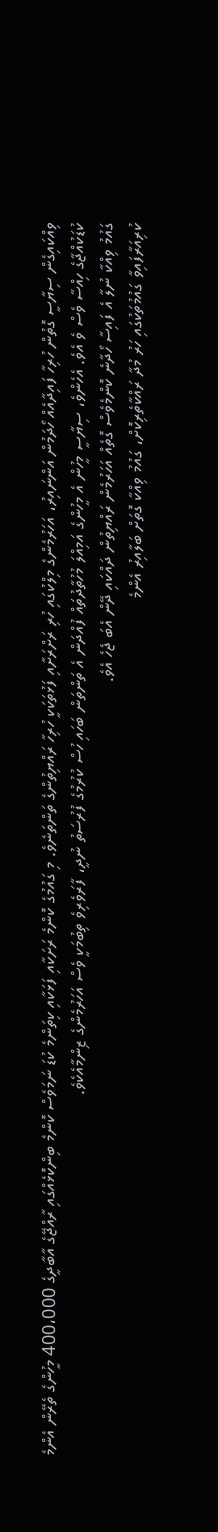ވިއްކައިގެން ސިޔާސީ ގޮތުން ހުރިހާ ފައިދާއެއް ހޯދަމުން އަންނައިރު، އަހަރުމެންގެ މިލްކުގައި ހުރި ރަށްރަށާއި ފަޅުތަކަކީ ހުރިހާ ރައްޔިތުންގެ ތަންތަނެވެ. މި ގައުމުގެ ކޮންމެ ރަށަކާއި ފަޅަކާއި ކިތަންމެ ކުޑަ ނަމަވެސް ކޮންމެ ބިންކޮޅެއްގައި ރާއްޖޭގެ އާބާދީގެ 400،000 މީހުންގެ ތެރޭން އެންމެ ކުޑަކުއްޖާގެ ހިއްސާ ވެސް ވެ އެވެ. އެހެންވެ، ސިޔާސީ މީހުން އެ މީހުންގެ އަމިއްލަ މުހުތާދުތައް ފުއްދަން އެ ތަންތަން ބަހައި ހުސް ކުރުމުގެ ފުރުސަތު ނުދީ، ފާރަވެރިވެ ތިބުމަކީ ވެސް އަހަރުމެންގެ ޒިންމާއެކެވެ.
ގައުމު ވިއްކާ ނުލާ އެ ފައިސާ ހޯދާނެ ކޮންމެވެސް ގޮތެއް އަހަރުމެން ރައްޔިތުން ދައްކައި ދޭން އެބަ ޖެހެ އެވެ.
ކުރިއަރާފައިވާ ގައުމުތަކުގައި ހަރު މުދާ ރައްކާތެރިކޮށް، ގައުމު ވިއްކާ ގޮތަށް ބަލާއިރު އެންމެ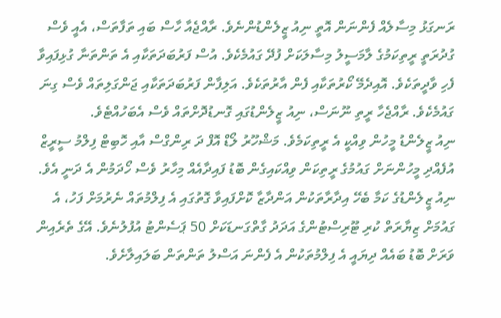ރަނގަޅު މިސާލެއް ފެންނަން އޮތީ ނިއު ޒީލެންޑުންނެވެ. ރާއްޖެއާ ހާސް ބައި ތަފާތަސް، އެއީ ވެސް ގުދުރަތީ ރީތިކަމުގެ ލާމަސީލު މިސާލަކަށް ފުދޭ ގައުމެކެވެ. އުސް ފަރުބަދަތަކާއި އެ ތަންތަނާ ގުޅިފައިވާ ފެހި ވާދީތަކެވެ. އޮއިދެމޭ ކޯރުތަކާއި ފެން އާރުތަކެވެ. އަލިފާން ފަރުބަދަތަކާއި ޖަންގަލިތައް ވެސް ގިނަ ގައުމެކެވެ. ރާއްޖެހާ ރީތި ނޫނަސް، ނިއު ޒީލެންޑުގައި ގޮނޑުދޮށްތައް ވެސް އެބަހުއްޓެވެ.
ނިއު ޒީލެންޑު މީހުން ވިއްކީ އެ ރީތިކަމެވެ. މަޝްހޫރު ލޯޑް އޮފް ދަ ރިންގްސް އާއި ހޮބިޓް ފިލްމު ސީރީޒް އުފެއްދި މީހުންނަށް ގައުމުގެ ރީތިކަން ވިއްކައިގެން ބޮޑު ފައިދާއެއް މިހާރު ވެސް ހޯދަމުން އެ ދަނީ އެވެ. ނިއު ޒީލެންޑުގެ ކަމާ ބެހޭ އިދާރާތަކުން އަންދާޒާ ކޮށްފައިވާ ގޮތުގައި އެ ފިލްމުތައް ނެރުމަށް ފަހު، އެ ގައުމަށް ޒިޔާރަތް ކުރި ޓޫރިސްޓުންގެ އަދަދު ގާތްގަނޑަކަށް 50 ޕަސެންޓު އުފުލުނެވެ. އޭގެ ތެރެއިން ވަރަށް ބޮޑު ބައެއް ދިޔައީ އެ ފިލްމުތަކުން އެ ފެންނަ އަސްލު ތަންތަން ބަލައިލާށެވެ.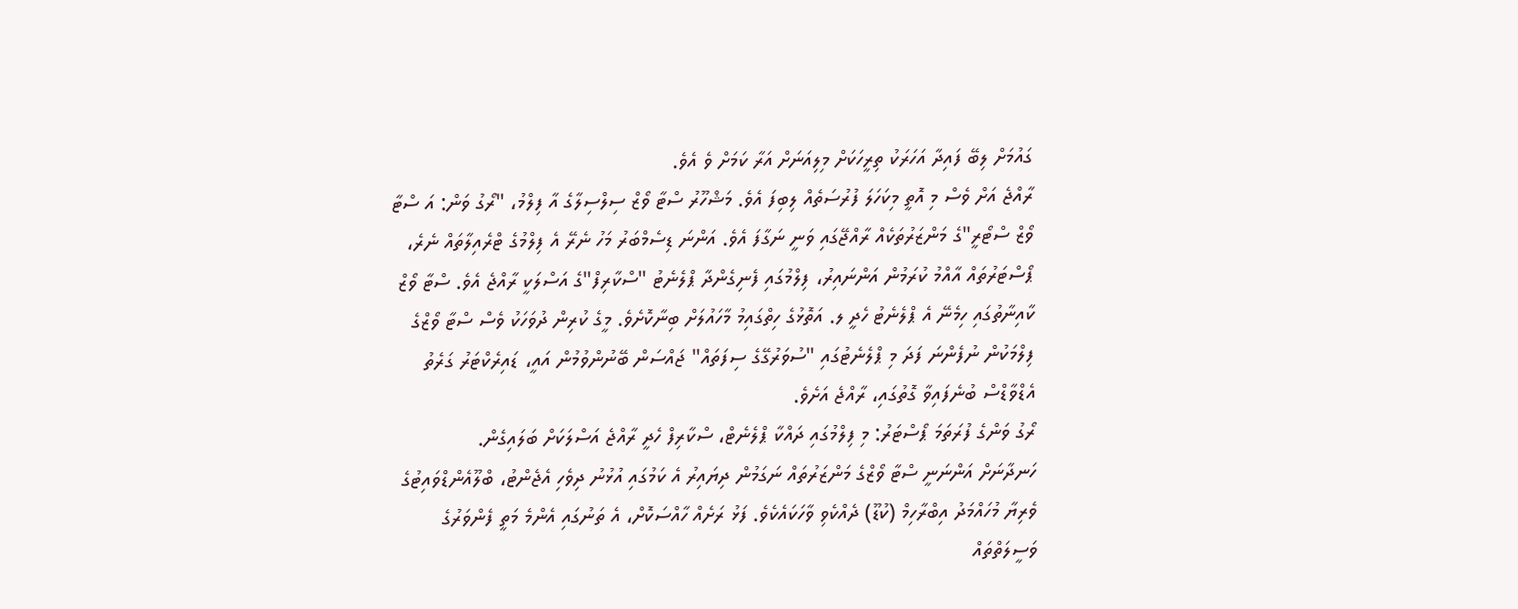ގައުމަށް ލިބޭ ފައިދާ އަހަރަކު ތިރީހަކަށް މިލިއަނަށް އަރާ ކަމަށް ވެ އެވެ.
ރާއްޖެ އަށް ވެސް މި އޮތީ މިކަހަލަ ފުރުސަތެއް ލިބިފަ އެވެ. މަޝްހޫރު ސްޓާ ވޯޒް ސިލްސިލާގެ އާ ފިލްމު، "ރޯގު ވަން: އަ ސްޓާ ވޯޒް ސްޓޯރީ"ގެ މަންޒަރުތަކެއް ރާއްޖޭގައި ވަނީ ނަގާފަ އެވެ. އަންނަ ޑިސެމްބަރު މަހު ނެރޭ އެ ފިލްމުގެ ޓްރެއިލާތައް ނެރެ، ޕޯސްޓަރުތައް އާއްމު ކުރަމުން އަންނައިރު، ފިލްމުގައި ފެނިގެންދާ ޕްލެނެޓު "ސްކާރިފް"ގެ އަސްލަކީ ރާއްޖެ އެވެ. ސްޓާ ވޯޒް ކާއިނާތުގައި ހިމެނޭ އެ ޕްލެނެޓު ހެދީ ލ. އަތޮޅުގެ ހިތްގައިމު މާހައުލަށް ބިނާކޮށެވެ. މީގެ ކުރިން ދުވަހަކު ވެސް ސްޓާ ވޯޒްގެ ފިލްމަކުން ނުފެންނަ ފަދަ މި ޕްލެނެޓުގައި "ސުވަރުގޭގެ ސިފަތައް" ޖައްސަން ބޭނުންވުމުން އައީ، ޑައިރެކްޓަރު ގަރެތު އެޑްވާޑްސް ބުނެފައިވާ ގޮތުގައި، ރާއްޖެ އަށެވެ.
ރޯގު ވަންގެ ފުރަތަމަ ޕޯސްޓަރު: މި ފިލްމުގައި ދައްކާ ޕްލެނެޓް، ސްކާރިފް ހެދީ ރާއްޖެ އަސްލަކަށް ބަލައިގެން.
ހަނދާނަށް އަންނަނީ ސްޓާ ވޯޒްގެ މަންޒަރުތައް ނަގަމުން ދިޔައިރު އެ ކަމުގައި އުޅުނު ދިވެހި އެޖެންޓު، ބްލޫއެންޑްވައިޓުގެ ވެރިޔާ މުހައްމަދު އިބްރާހިމް (ކުޑޫ) ދެއްކެވި ވާހަކައެކެވެ. ފަޅު ރަށެއް ހާއްސަކޮށް، އެ ތަނުގައި އެންމެ މަތީ ފެންވަރުގެ ވަސީލަތްތައް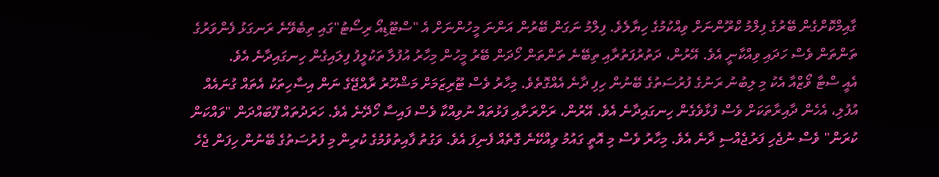ގާއިމްކޮށްގެން ބޭރުގެ ފިލްމު ކްރޫންނަށް ވިއްކުމުގެ ހިޔާލެވެ. ފިލްމު ނަގަން ބޭރުން އަންނަ މީހުންނަށް އެ "ސްޓޫޑިއޯ ރިސޯޓު"ގައި ތިބެވޭނެ ރަނގަޅު ފެންވަރުގެ ތަންތަން ވެސް ހަދައި ވިއްކާނީ އެވެ. އޭރުން، ދަތުރުފަތުރާއި ތިބޭނެ ތަންތަން ހޯދަން ބޭރު މީހުން މިހާރު އުފުލާ ތަކުލީފު ފިލައިގެން ހިނގައިދާނެ އެވެ.
އެއީ ސްޓާ ވޯޒްއާ އެކު މި ލިބުނު ރަނުގެ ފުރުސަތުގެ ބޭނުން ހިފި ދާނެ އެއްގޮތެވެ. މިހާރު ވެސް ޓޫރިޒަމަށް މަޝްހޫރު ރާއްޖޭގެ ނަން އިސާހިތަކު އެތައް ގުނައެއް އުފުލި، އެހެން ދާއިރާތަކަށް ވެސް ފުޅާވެގެން ހިނގައިދާނެ އެވެ. އޭރުން، ރަށްރަށާއި ފަޅުތައް ނުވިއްކާ ވެސް ފައިސާ ހޯދޭނެ އެވެ. ހަރަދުތައް ފޫބައްދަން "ވައްކަން ކުރަން" ވެސް ނުޖެހި ފަރުޖެއްސި ދާނެ އެވެ. މިހާރު ވެސް މި އޮތީ ގައުމު ވިއްކޭނެ ގޮތެއް ފެނިފަ އެވެ. ވަގުތު ފާއިތުވުމުގެ ކުރިން މި ފުރުސަތުގެ ބޭނުން ހިފަން ޖެހެ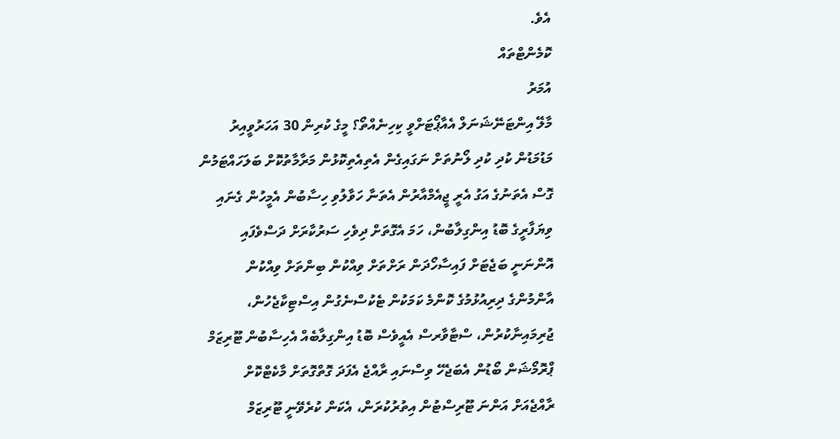އެވެ.
ކޮމެންޓްތައް
އުމަރު
މާލޭ އިންޓަނޭޝަނަލް އެއާޕޯޓަށްވީ ކިހިނެއްތޯ؟ މީގެ ކުރިން 30 އަހަރުވީއިރު މަޑުމަޑުން ކުދި ކުދި ލޯނުތަށް ނަގައިގެން އެތިއެތިކޮޅުން މަރާމާތުކޮށް ބަލަހައްޓަމުން ގޮސް އެތަނުގެ އަގު އެރީ ޖީއެމްއާރުން އެތަނާ ހަވާލުވި ހިސާބުން އެމީހުން ގެނައި ވިޔަފާރީގެ ބޮޑު އިންގިލާބުން، ހަމަ އެގޮތަށް ދިވެހި ސަރުކާރަށް ދަސްވެފައި އޮންނަނީ ބަޖެޓަށް ފައިސާހޯދަން ރަށްތަށް ވިއްކުން ބިންތަށް ވިއްކުން އާންމުންގެ ދިރިއުޅުމުގެ ކޮންމެ ކަމަކުން ޓެކުސްނެގުން އިސްޓިކާޖެހުން، ޖުރިމައިނާކުރުން، ސްޓާވާރސް އެއީވެސް ބޮޑު އިންގިލާބެއް އެހިސާބުން ޓޫރިޒަމް ޕްރޮމޯޝަން ބޯޑުން އެބަޖެހޭ ވިސްނައި ރާއްޖެ އެފަދަ ގޮތްގޮތަށް މާކެޓްކޮށް ރާއްޖެއަށް އަންނަ ޓޫރިސްޓުން އިތުރުކުރަން، އެކަން ކުރެވޭނީ ޓޫރިޒަމް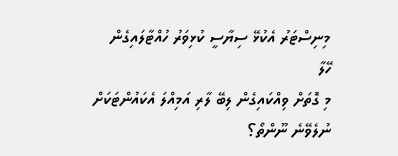މިނިސްޓަރު އެކުޅޭ ސިޔާސީ ކުޅިވަރު ހުއްޓާލައިގެން
ހޭލާ
މި ގޮތަށް ވިއްކައިގެން ލިބޭ ލާރި އަމިއްލަ އެކައުންޓަކަށް ނުލެވޭނެ ނޫންތޯ؟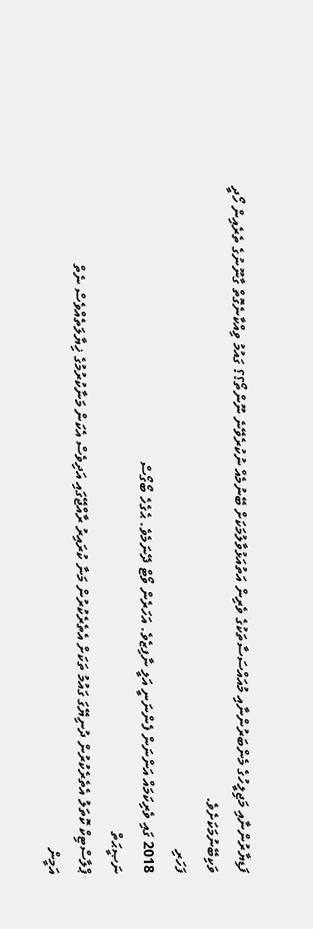ފަޑިޔާރުންނާއި މަޖިލީހުގެ މެންބަރުންނާއި މުއައްސަސާތަކުގެ ވެރިން އަތުއަޅުވާލުމަކަށް ބޭނުމެއް ނުކުރެވޭނެ ނޫންތޯ؟؟ ގައުމު ވިއްކާނެގޮތް ގާނޫނުގެ ތެރެއިން ހޯދީ ވަކިބޭނުމަކަށެވެ.
ފަހަރި
2018 ގައި ވެރިކަމައް އަންނަން ފެންނަނީ އަލީ ނާފިޒެވެ. އަހަރެން ވޯޓް ދޭނަމެވެ. ޙެގެހެ ބޯގޯސް
ނަޞީޙަތް
ޕްލާސްޓިކް ކޮތަލު އެތެރެކުރުން ދުނިޔޭގަ ގައުމު ތަކަށް އެތެރެކުރުން މަނާ ކުރައިރު ރާއްޖޭގައި އަދިވެސް އެކަން މަނާކުރުމުގެ ޚިޔާލަތެއްވެސް ނެތް
އަމީން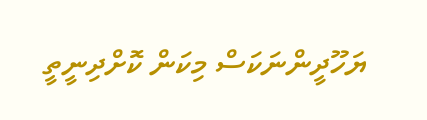ޔަހޫދީންނަކަސް މިކަން ކޮށްދިނީތީ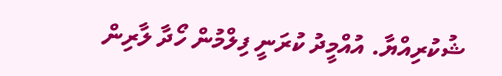ޝުކުރިއްޔާ. އުއްމީދު ކުރަނީ ފިލްމުން ހޯދާ ލާރިން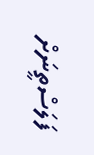ފަލަސްތީނަށް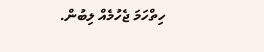ހިތްހަމަ ޖެހުމެއް ލިބުން.